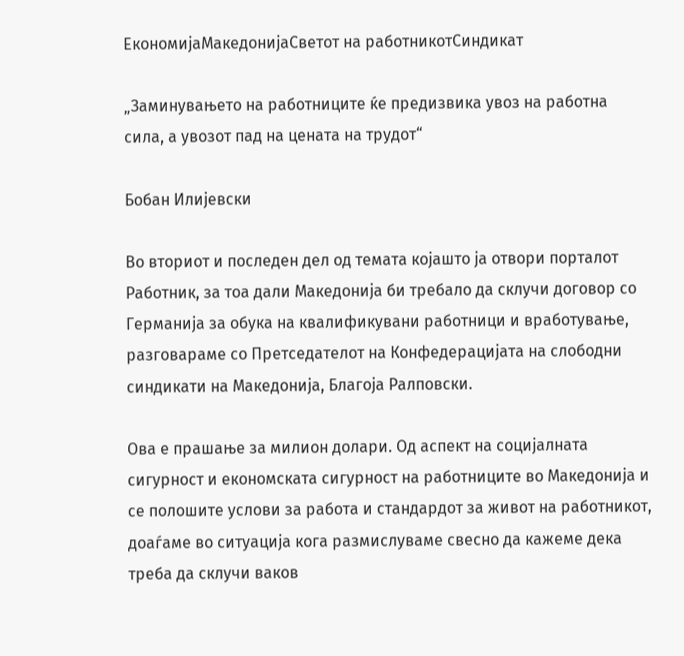ЕкономијаМакедонијаСветот на работникотСиндикат

„Заминувањето на работниците ќе предизвика увоз на работна сила, а увозот пад на цената на трудот“

Бобан Илијевски

Во вториот и последен дел од темата којашто ја отвори порталот Работник, за тоа дали Македонија би требало да склучи договор со Германија за обука на квалификувани работници и вработување, разговараме со Претседателот на Конфедерацијата на слободни синдикати на Македонија, Благоја Ралповски.

Ова е прашање за милион долари. Од аспект на социјалната сигурност и економската сигурност на работниците во Македонија и се полошите услови за работа и стандардот за живот на работникот, доаѓаме во ситуација кога размислуваме свесно да кажеме дека треба да склучи ваков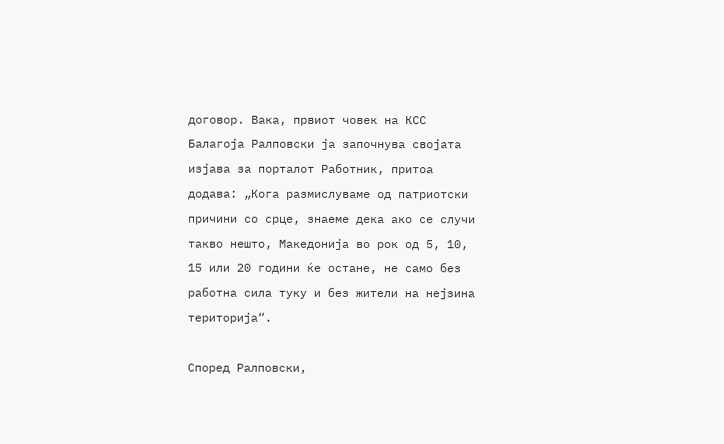договор. Вака, првиот човек на КСС Балагоја Ралповски ја започнува својата изјава за порталот Работник, притоа додава: „Кога размислуваме од патриотски причини со срце, знаеме дека ако се случи такво нешто, Македонија во рок од 5, 10, 15 или 20 години ќе остане, не само без работна сила туку и без жители на нејзина територија“.

Според Ралповски,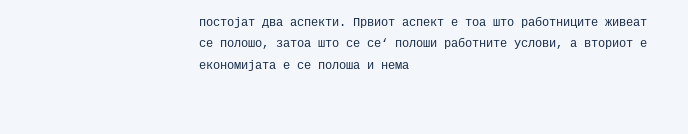постојат два аспекти. Првиот аспект е тоа што работниците живеат се полошо, затоа што се се‘ полоши работните услови, а вториот е економијата е се полоша и нема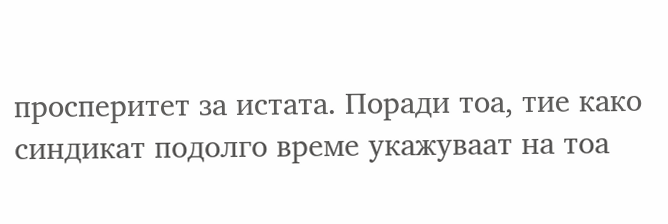просперитет за истата. Поради тоа, тие како синдикат подолго време укажуваат на тоа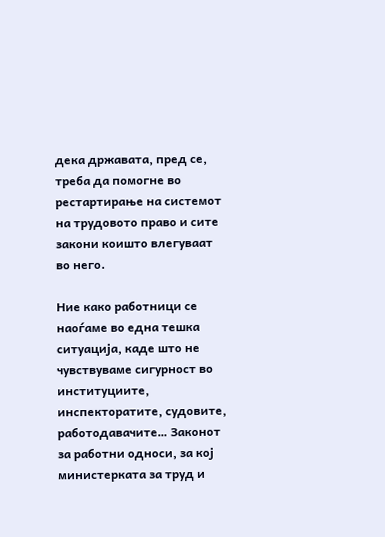дека државата, пред се, треба да помогне во рестартирање на системот на трудовото право и сите закони коишто влегуваат во него.

Ние како работници се наоѓаме во една тешка ситуација, каде што не чувствуваме сигурност во институциите, инспекторатите, судовите, работодавачите… Законот за работни односи, за кој министерката за труд и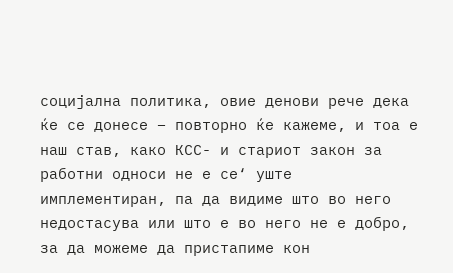социјална политика, овие денови рече дека ќе се донесе – повторно ќе кажеме, и тоа е наш став, како КСС- и стариот закон за работни односи не е се‘ уште имплементиран, па да видиме што во него недостасува или што е во него не е добро, за да можеме да пристапиме кон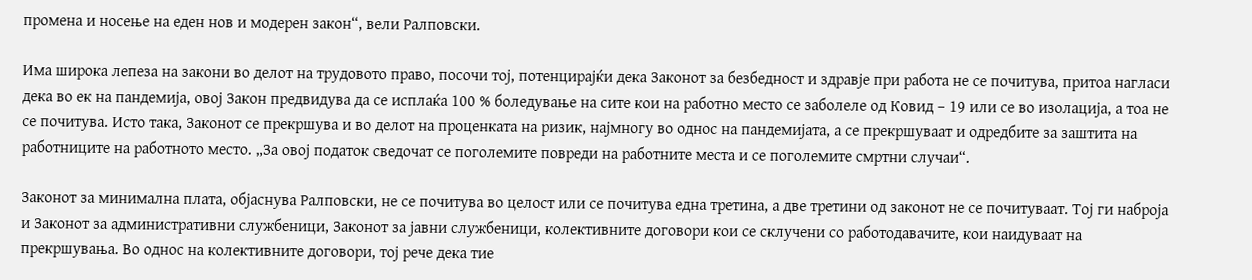промена и носење на еден нов и модерен закон“, вели Ралповски.

Има широка лепеза на закони во делот на трудовото право, посочи тој, потенцирајќи дека Законот за безбедност и здравје при работа не се почитува, притоа нагласи дека во ек на пандемија, овој Закон предвидува да се исплаќа 100 % боледување на сите кои на работно место се заболеле од Ковид – 19 или се во изолација, а тоа не се почитува. Исто така, Законот се прекршува и во делот на проценката на ризик, најмногу во однос на пандемијата, а се прекршуваат и одредбите за заштита на работниците на работното место. „За овој податок сведочат се поголемите повреди на работните места и се поголемите смртни случаи“.

Законот за минимална плата, објаснува Ралповски, не се почитува во целост или се почитува една третина, а две третини од законот не се почитуваат. Тој ги наброја и Законот за административни службеници, Законот за јавни службеници, колективните договори кои се склучени со работодавачите, кои наидуваат на прекршувања. Во однос на колективните договори, тој рече дека тие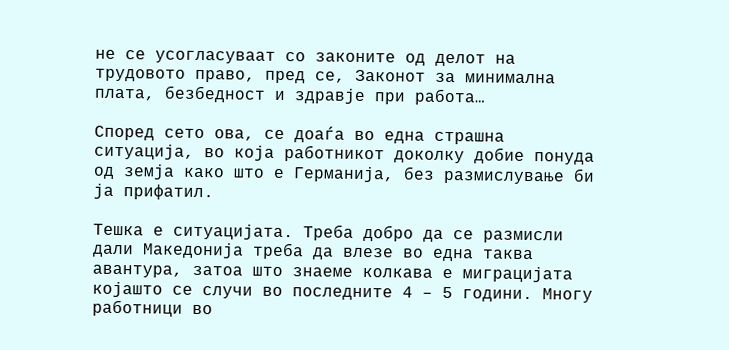не се усогласуваат со законите од делот на трудовото право, пред се, Законот за минимална плата, безбедност и здравје при работа…

Според сето ова, се доаѓа во една страшна ситуација, во која работникот доколку добие понуда од земја како што е Германија, без размислување би ја прифатил.

Тешка е ситуацијата. Треба добро да се размисли дали Македонија треба да влезе во една таква авантура, затоа што знаеме колкава е миграцијата којашто се случи во последните 4 – 5 години. Многу работници во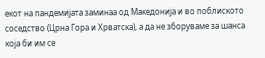екот на пандемијата заминаа од Македонија и во поблиското соседство (Црна Гора и Хрватска), а да не зборуваме за шанса која би им се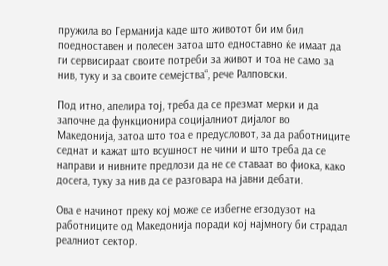пружила во Германија каде што животот би им бил поедноставен и полесен затоа што едноставно ќе имаат да ги сервисираат своите потреби за живот и тоа не само за нив, туку и за своите семејства“, рече Ралповски.

Под итно, апелира тој, треба да се презмат мерки и да започне да функционира социјалниот дијалог во Македонија, затоа што тоа е предусловот, за да работниците седнат и кажат што всушност не чини и што треба да се направи и нивните предлози да не се ставаат во фиока, како досега, туку за нив да се разговара на јавни дебати.

Ова е начинот преку кој може се избегне егзодузот на работниците од Македонија поради кој најмногу би страдал реалниот сектор.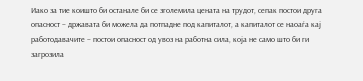Иако за тие коишто би останале би се зголемила цената на трудот, сепак постои друга опасност – државата би можела да потпадне под капиталот, а капиталот се наоаѓа кај работодавачите – постои опасност од увоз на работна сила, која не само што би ги загрозила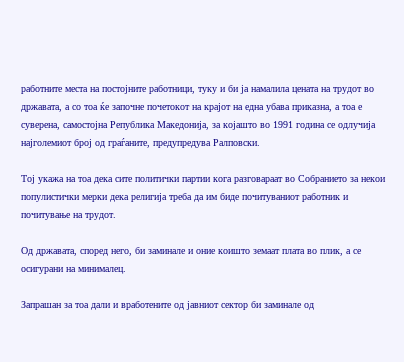работните места на постојните работници, туку и би ја намалила цената на трудот во државата, а со тоа ќе започне почетокот на крајот на една убава приказна, а тоа е суверена, самостојна Република Македонија, за којашто во 1991 година се одлучија најголемиот број од граѓаните, предупредува Ралповски.

Тој укажа на тоа дека сите политички партии кога разговараат во Собранието за некои популистички мерки дека религија треба да им биде почитуваниот работник и почитување на трудот.

Од државата, според него, би заминале и оние коишто земаат плата во плик, а се осигурани на минималец.

Запрашан за тоа дали и вработените од јавниот сектор би заминале од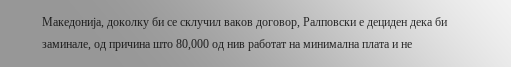Македонија, доколку би се склучил ваков договор, Ралповски е дециден дека би заминале, од причина што 80,000 од нив работат на минимална плата и не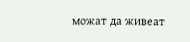можат да живеат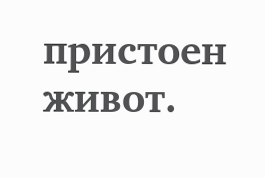пристоен живот.